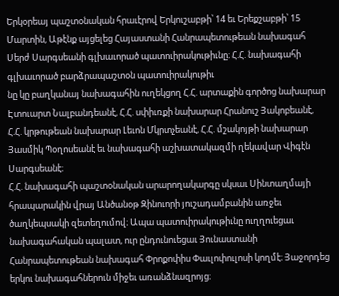Երկօրեայ պաշտօնական հրաւէրով Երկուշաբթի՝ 14 եւ Երեքշաբթի՝ 15 Մարտին, Աթէնք այցելեց Հայաստանի Հանրապետութեան նախագահ Սերժ Սարգսեանի գլխաւորած պատուիրակութիւնը։ Հ.Հ. նախագահի գլխաւորած բարձրապաշտօն պատուիրակութիւ
նը կը բաղկանայ նախագահին ուղեկցող Հ.Հ. արտաքին գործոց նախարար Էտուարտ Նալբանդեանէ, Հ.Հ. սփիւռքի նախարար Հրանուշ Յակոբեանէ, Հ.Հ. կրթութեան նախարար Լեւոն Մկրտչեանէ, Հ.Հ. մշակոյթի նախարար Յասմիկ Պօղոսեանէ եւ նախագահի աշխատակազմի ղեկավար Վիգէն Սարգսեանէ։
Հ.Հ. նախագահի պաշտօնական արարողակարգը սկսաւ Սինտաղմայի հրապարակին վրայ Անծանօթ Զինուորի յուշադամբանին առջեւ ծաղկեպսակի զետեղումով։ Ապա պատուիրակութիւնը ուղղուեցաւ նախագահական պալատ, ուր ընդունուեցաւ Յունաստանի Հանրապետութեան նախագահ Փրոքոփիս Փաւլոփուլոսի կողմէ։ Յաջորդեց երկու նախագահներուն միջեւ առանձնազրոյց։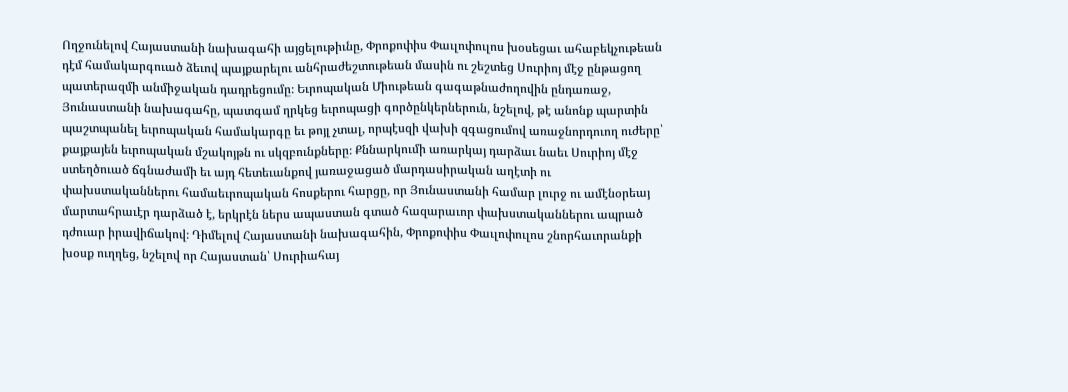Ողջունելով Հայաստանի նախագահի այցելութիւնը, Փրոքոփիս Փաւլոփուլոս խօսեցաւ ահաբեկչութեան դէմ համակարգուած ձեւով պայքարելու անհրաժեշտութեան մասին ու շեշտեց Սուրիոյ մէջ ընթացող պատերազմի անմիջական դադրեցումը։ Եւրոպական Միութեան գագաթնաժողովին ընդառաջ, Յունաստանի նախագահը, պատգամ ղրկեց եւրոպացի գործընկերներուն, նշելով, թէ անոնք պարտին պաշտպանել եւրոպական համակարգը եւ թոյլ չտալ, որպէսզի վախի զգացումով առաջնորդուող ուժերը՝ քայքայեն եւրոպական մշակոյթն ու սկզբունքները։ Քննարկումի առարկայ դարձաւ նաեւ Սուրիոյ մէջ ստեղծուած ճգնաժամի եւ այդ հետեւանքով յառաջացած մարդասիրական աղէտի ու փախստականներու համաեւրոպական հոսքերու հարցը, որ Յունաստանի համար լուրջ ու ամէնօրեայ մարտահրաւէր դարձած է, երկրէն ներս ապաստան գտած հազարաւոր փախստականներու ապրած դժուար իրավիճակով։ Դիմելով Հայաստանի նախագահին, Փրոքոփիս Փաւլոփուլոս շնորհաւորանքի խօսք ուղղեց, նշելով որ Հայաստան՝ Սուրիահայ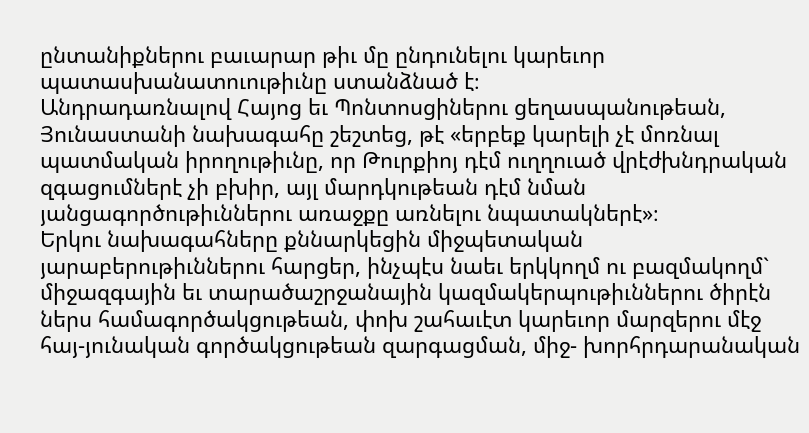ընտանիքներու բաւարար թիւ մը ընդունելու կարեւոր պատասխանատուութիւնը ստանձնած է։
Անդրադառնալով Հայոց եւ Պոնտոսցիներու ցեղասպանութեան, Յունաստանի նախագահը շեշտեց, թէ «երբեք կարելի չէ մոռնալ պատմական իրողութիւնը, որ Թուրքիոյ դէմ ուղղուած վրէժխնդրական զգացումներէ չի բխիր, այլ մարդկութեան դէմ նման յանցագործութիւններու առաջքը առնելու նպատակներէ»։
Երկու նախագահները քննարկեցին միջպետական յարաբերութիւններու հարցեր, ինչպէս նաեւ երկկողմ ու բազմակողմ` միջազգային եւ տարածաշրջանային կազմակերպութիւններու ծիրէն ներս համագործակցութեան, փոխ շահաւէտ կարեւոր մարզերու մէջ հայ-յունական գործակցութեան զարգացման, միջ- խորհրդարանական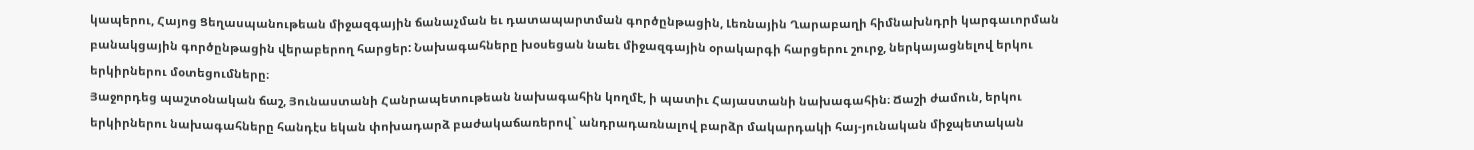կապերու, Հայոց Ցեղասպանութեան միջազգային ճանաչման եւ դատապարտման գործընթացին, Լեռնային Ղարաբաղի հիմնախնդրի կարգաւորման բանակցային գործընթացին վերաբերող հարցեր: Նախագահները խօսեցան նաեւ միջազգային օրակարգի հարցերու շուրջ, ներկայացնելով երկու երկիրներու մօտեցումները։
Յաջորդեց պաշտօնական ճաշ, Յունաստանի Հանրապետութեան նախագահին կողմէ, ի պատիւ Հայաստանի նախագահին։ Ճաշի ժամուն, երկու երկիրներու նախագահները հանդէս եկան փոխադարձ բաժակաճառերով` անդրադառնալով բարձր մակարդակի հայ-յունական միջպետական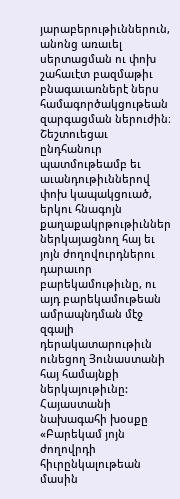յարաբերութիւններուն, անոնց առաւել սերտացման ու փոխ շահաւէտ բազմաթիւ բնագաւառներէ ներս համագործակցութեան զարգացման ներուժին։ Շեշտուեցաւ ընդհանուր պատմութեամբ եւ աւանդութիւններով փոխ կապակցուած, երկու հնագոյն քաղաքակրթութիւններ ներկայացնող հայ եւ յոյն ժողովուրդներու դարաւոր բարեկամութիւնը, ու այդ բարեկամութեան ամրապնդման մէջ զգալի դերակատարութիւն ունեցող Յունաստանի հայ համայնքի ներկայութիւնը:
Հայաստանի նախագահի խօսքը
«Բարեկամ յոյն ժողովրդի հիւրընկալութեան մասին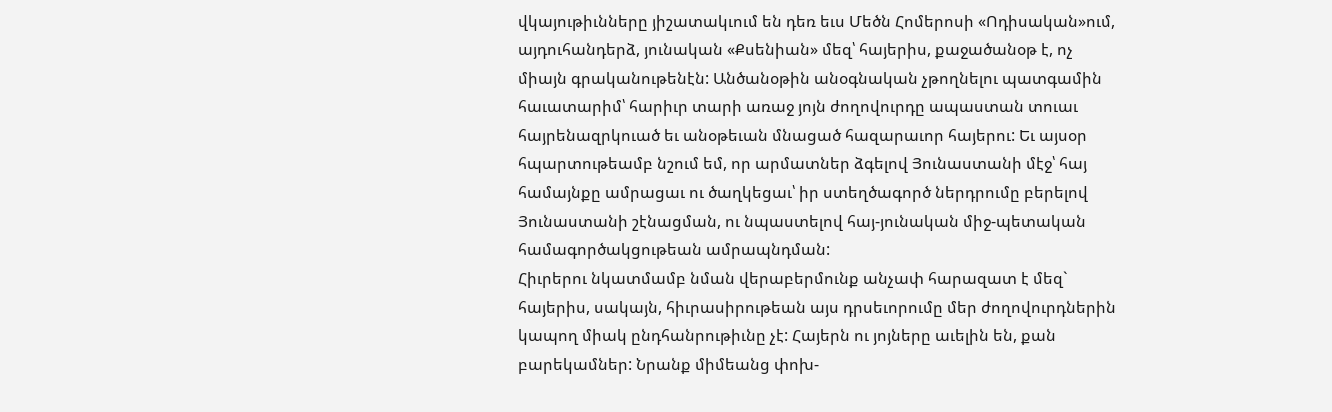վկայութիւնները յիշատակւում են դեռ եւս Մեծն Հոմերոսի «Ոդիսական»ում, այդուհանդերձ, յունական «Քսենիան» մեզ՝ հայերիս, քաջածանօթ է, ոչ միայն գրականութենէն: Անծանօթին անօգնական չթողնելու պատգամին հաւատարիմ՝ հարիւր տարի առաջ յոյն ժողովուրդը ապաստան տուաւ հայրենազրկուած եւ անօթեւան մնացած հազարաւոր հայերու: Եւ այսօր հպարտութեամբ նշում եմ, որ արմատներ ձգելով Յունաստանի մէջ՝ հայ համայնքը ամրացաւ ու ծաղկեցաւ՝ իր ստեղծագործ ներդրումը բերելով Յունաստանի շէնացման, ու նպաստելով հայ-յունական միջ-պետական համագործակցութեան ամրապնդման:
Հիւրերու նկատմամբ նման վերաբերմունք անչափ հարազատ է մեզ` հայերիս, սակայն, հիւրասիրութեան այս դրսեւորումը մեր ժողովուրդներին կապող միակ ընդհանրութիւնը չէ: Հայերն ու յոյները աւելին են, քան բարեկամներ: Նրանք միմեանց փոխ-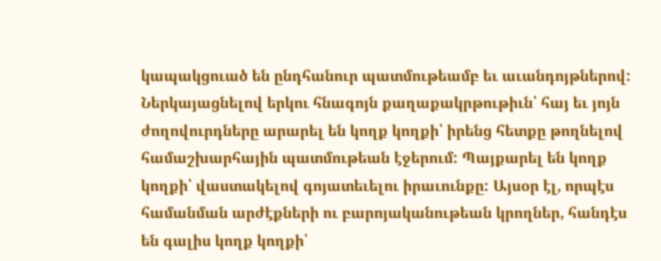կապակցուած են ընդհանուր պատմութեամբ եւ աւանդոյթներով:
Ներկայացնելով երկու հնագոյն քաղաքակրթութիւն՝ հայ եւ յոյն ժողովուրդները արարել են կողք կողքի՝ իրենց հետքը թողնելով համաշխարհային պատմութեան էջերում: Պայքարել են կողք կողքի՝ վաստակելով գոյատեւելու իրաւունքը: Այսօր էլ, որպէս համանման արժէքների ու բարոյականութեան կրողներ, հանդէս են գալիս կողք կողքի՝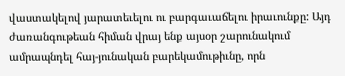վաստակելով յարատեւելու ու բարգաւաճելու իրաւունքը: Այդ ժառանգութեան հիման վրայ ենք այսօր շարունակում ամրապնդել հայ-յունական բարեկամութիւնը, որն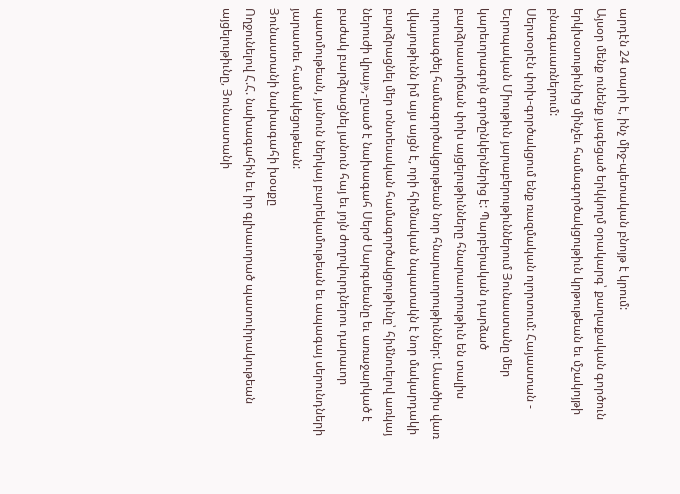արդէն 24 տարի է, ինչ միջ-պետական բնոյթ է կրում:
Այսօր մենք ունենք յագեցած երկկողմ օրակարգ՝ քաղաքական գործուն երկխօսութիւնից մինչեւ համագործակցութիւն կրթութեան եւ մշակոյթի բնագաւառներում:
Սերտօրէն փոխ-գործակցում ենք ռազմական ոլորտում: Հայաստան - Եւրոպական Միութիւն յարաբերութիւններում Յունաստանը մեր կարեւորագոյն գործընկերներից է: Պարբերական դարձած բարձրաստիճան փոխ այցելութիւնները հնարաւորութիւն են տալիս ուրուագծել համագործակցութեան նոր հնարաւորութիւններ: Ասածիս վառ վկայութիւնն իմ այս այցն է, որի հիմնական նպատակն է նոր մակարդակի բարձրացնել մեր տնտեսական համագործակցութիւնը՝ հիմնուելով առկայ ներուժի վրայ»,-ըսած է նախագահ Սերժ Սարգսեանը եւ առաջարկած է բաժակ բարձրացնել յանուն հայ եւ յոյն ժողովուրդներու դարաւոր պատմութեան, յանուն ներկայ բարեկամութեան եւ ապագայ սերունդների յարատեւ համակեցութեան:
Յունաստանի նախագահի խօսքը
Ողջունելով Հ.Հ. նախագահին եւ իր գլխաւորած պատուիրակութեան այցելութիւնը, Յունաստանի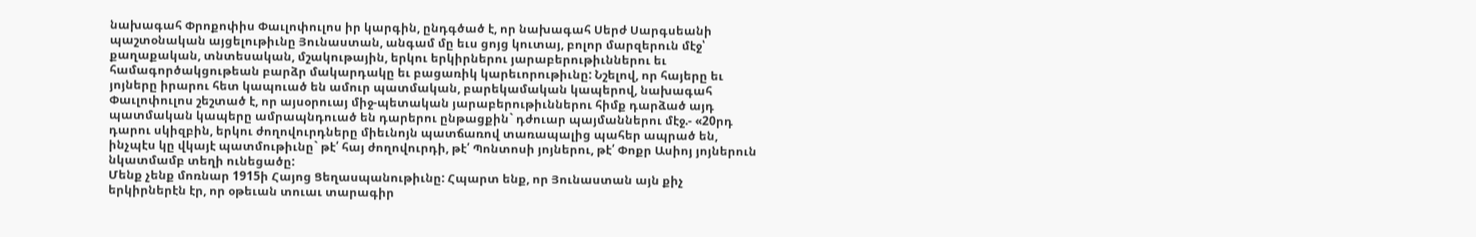նախագահ Փրոքոփիս Փաւլոփուլոս իր կարգին, ընդգծած է, որ նախագահ Սերժ Սարգսեանի պաշտօնական այցելութիւնը Յունաստան, անգամ մը եւս ցոյց կուտայ, բոլոր մարզերուն մէջ՝ քաղաքական, տնտեսական, մշակութային, երկու երկիրներու յարաբերութիւններու եւ համագործակցութեան բարձր մակարդակը եւ բացառիկ կարեւորութիւնը: Նշելով, որ հայերը եւ յոյները իրարու հետ կապուած են ամուր պատմական, բարեկամական կապերով, նախագահ Փաւլոփուլոս շեշտած է, որ այսօրուայ միջ-պետական յարաբերութիւններու հիմք դարձած այդ պատմական կապերը ամրապնդուած են դարերու ընթացքին` դժուար պայմաններու մէջ.- «20րդ դարու սկիզբին, երկու ժողովուրդները միեւնոյն պատճառով տառապալից պահեր ապրած են, ինչպէս կը վկայէ պատմութիւնը` թէ՛ հայ ժողովուրդի, թէ՛ Պոնտոսի յոյներու, թէ՛ Փոքր Ասիոյ յոյներուն նկատմամբ տեղի ունեցածը:
Մենք չենք մոռնար 1915ի Հայոց Ցեղասպանութիւնը: Հպարտ ենք, որ Յունաստան այն քիչ երկիրներէն էր, որ օթեւան տուաւ տարագիր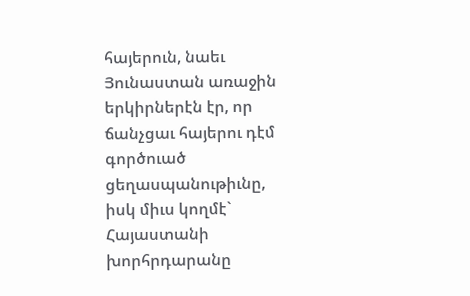հայերուն, նաեւ Յունաստան առաջին երկիրներէն էր, որ ճանչցաւ հայերու դէմ գործուած ցեղասպանութիւնը, իսկ միւս կողմէ` Հայաստանի խորհրդարանը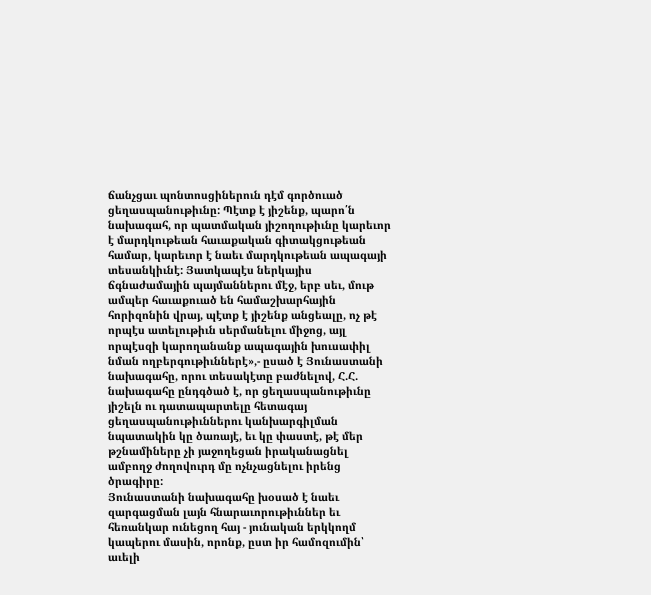ճանչցաւ պոնտոսցիներուն դէմ գործուած ցեղասպանութիւնը: Պէտք է յիշենք, պարո՛ն նախագահ, որ պատմական յիշողութիւնը կարեւոր է մարդկութեան հաւաքական գիտակցութեան համար, կարեւոր է նաեւ մարդկութեան ապագայի տեսանկիւնէ: Յատկապէս ներկայիս ճգնաժամային պայմաններու մէջ, երբ սեւ, մութ ամպեր հաւաքուած են համաշխարհային հորիզոնին վրայ, պէտք է յիշենք անցեալը, ոչ թէ որպէս ատելութիւն սերմանելու միջոց, այլ որպէսզի կարողանանք ապագային խուսափիլ նման ողբերգութիւններէ»,- ըսած է Յունաստանի նախագահը, որու տեսակէտը բաժնելով, Հ.Հ. նախագահը ընդգծած է, որ ցեղասպանութիւնը յիշելն ու դատապարտելը հետագայ ցեղասպանութիւններու կանխարգիլման նպատակին կը ծառայէ, եւ կը փաստէ, թէ մեր թշնամիները չի յաջողեցան իրականացնել ամբողջ ժողովուրդ մը ոչնչացնելու իրենց ծրագիրը:
Յունաստանի նախագահը խօսած է նաեւ զարգացման լայն հնարաւորութիւններ եւ հեռանկար ունեցող հայ - յունական երկկողմ կապերու մասին, որոնք, ըստ իր համոզումին՝ աւելի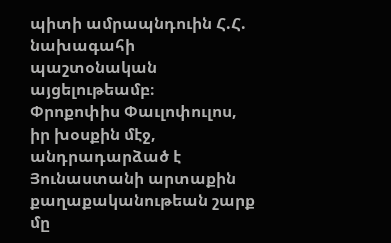պիտի ամրապնդուին Հ.Հ. նախագահի պաշտօնական այցելութեամբ։
Փրոքոփիս Փաւլոփուլոս, իր խօսքին մէջ, անդրադարձած է Յունաստանի արտաքին քաղաքականութեան շարք մը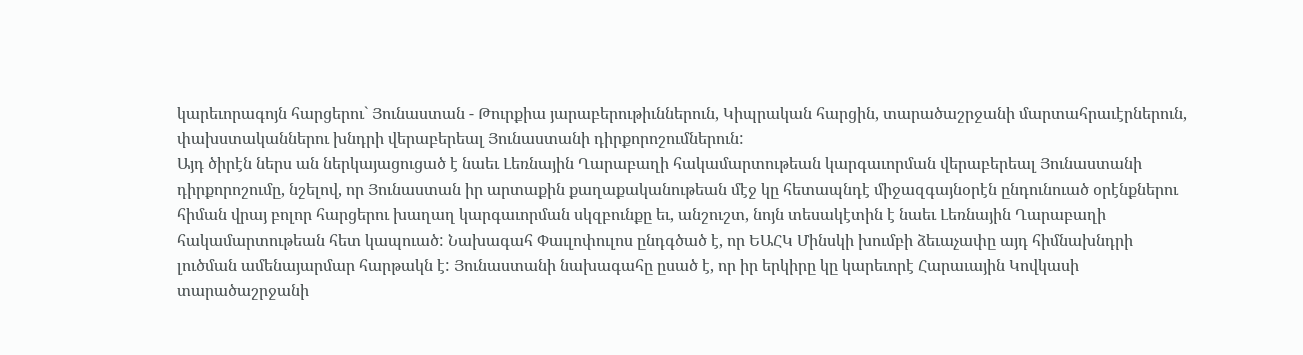կարեւորագոյն հարցերու` Յունաստան - Թուրքիա յարաբերութիւններուն, Կիպրական հարցին, տարածաշրջանի մարտահրաւէրներուն, փախստականներու խնդրի վերաբերեալ Յունաստանի դիրքորոշումներուն:
Այդ ծիրէն ներս ան ներկայացուցած է նաեւ Լեռնային Ղարաբաղի հակամարտութեան կարգաւորման վերաբերեալ Յունաստանի դիրքորոշումը, նշելով, որ Յունաստան իր արտաքին քաղաքականութեան մէջ կը հետապնդէ միջազգայնօրէն ընդունուած օրէնքներու հիման վրայ բոլոր հարցերու խաղաղ կարգաւորման սկզբունքը եւ, անշուշտ, նոյն տեսակէտին է նաեւ Լեռնային Ղարաբաղի հակամարտութեան հետ կապուած: Նախագահ Փաւլոփուլոս ընդգծած է, որ ԵԱՀԿ Մինսկի խումբի ձեւաչափը այդ հիմնախնդրի լուծման ամենայարմար հարթակն է: Յունաստանի նախագահը ըսած է, որ իր երկիրը կը կարեւորէ Հարաւային Կովկասի տարածաշրջանի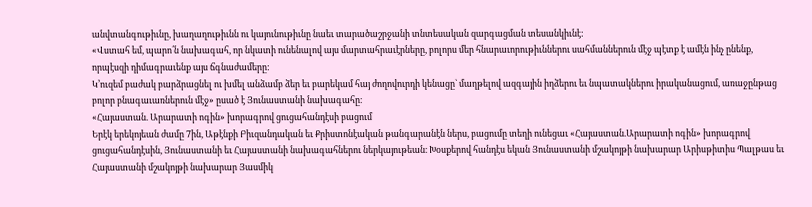անվտանգութիւնը, խաղաղութիւնն ու կայունութիւնը նաեւ տարածաշրջանի տնտեսական զարգացման տեսանկիւնէ:
«Վստահ եմ, պարո՛ն նախագահ, որ նկատի ունենալով այս մարտահրաւէրները, բոլորս մեր հնարաւորութիւններու սահմաններուն մէջ պէտք է ամէն ինչ ընենք, որպէսզի դիմագրաւենք այս ճգնաժամերը:
Կ’ուզեմ բաժակ բարձրացնել ու խմել անձամբ ձեր եւ բարեկամ հայ ժողովուրդի կենացը` մաղթելով ազգային իղձերու եւ նպատակներու իրականացում, առաջընթաց բոլոր բնագաւառներուն մէջ» ըսած է Յունաստանի նախագահը։
«Հայաստան. Արարատի ոգին» խորագրով ցուցահանդէսի բացում
Երէկ երեկոյեան ժամը 7ին, Աթէնքի Բիւզանդական եւ Քրիստոնէական թանգարանէն ներս, բացումը տեղի ունեցաւ «Հայաստան.Արարատի ոգին» խորագրով ցուցահանդէսին, Յունաստանի եւ Հայաստանի նախագահներու ներկայութեան։ Խօսքերով հանդէս եկան Յունաստանի մշակոյթի նախարար Արիսթիտիս Պալթաս եւ Հայաստանի մշակոյթի նախարար Յասմիկ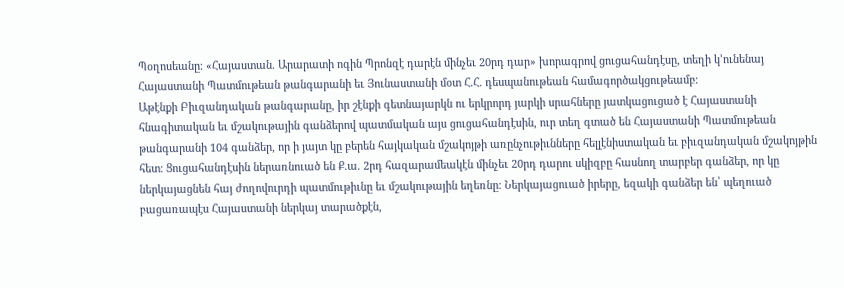Պօղոսեանը։ «Հայաստան. Արարատի ոգին Պրոնզէ դարէն մինչեւ 20րդ դար» խորագրով ցուցահանդէսը, տեղի կ՚ունենայ Հայաստանի Պատմութեան թանգարանի եւ Յունաստանի մօտ Հ.Հ. դեսպանութեան համագործակցութեամբ։
Աթէնքի Բիւզանդական թանգարանը, իր շէնքի գետնայարկն ու երկրորդ յարկի սրահները յատկացուցած է Հայաստանի հնագիտական եւ մշակութային գանձերով պատմական այս ցուցահանդէսին, ուր տեղ գտած են Հայաստանի Պատմութեան թանգարանի 104 գանձեր, որ ի յայտ կը բերեն հայկական մշակոյթի առընչութիւնները հելլէնիստական եւ բիւզանդական մշակոյթին հետ։ Ցուցահանդէսին ներառնուած են Ք.ա. 2րդ հազարամեակէն մինչեւ 20րդ դարու սկիզբը հասնող տարբեր գանձեր, որ կը ներկայացնեն հայ ժողովուրդի պատմութիւնը եւ մշակութային եղեռնը։ Ներկայացուած իրերը, եզակի գանձեր են՝ պեղուած բացառապէս Հայաստանի ներկայ տարածքէն,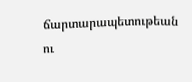ճարտարապետութեան ու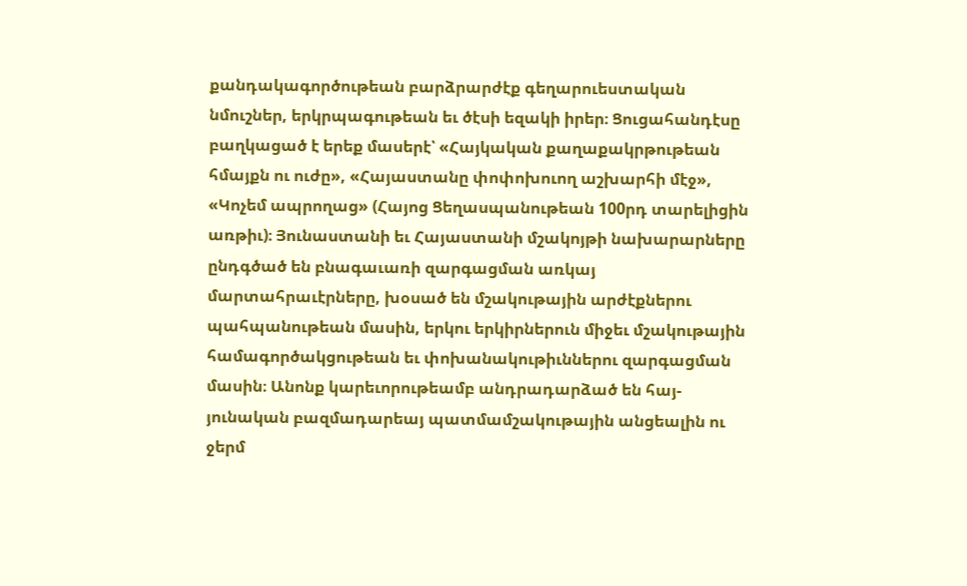քանդակագործութեան բարձրարժէք գեղարուեստական նմուշներ, երկրպագութեան եւ ծէսի եզակի իրեր։ Ցուցահանդէսը բաղկացած է երեք մասերէ՝ «Հայկական քաղաքակրթութեան հմայքն ու ուժը», «Հայաստանը փոփոխուող աշխարհի մէջ», «Կոչեմ ապրողաց» (Հայոց Ցեղասպանութեան 100րդ տարելիցին առթիւ)։ Յունաստանի եւ Հայաստանի մշակոյթի նախարարները ընդգծած են բնագաւառի զարգացման առկայ մարտահրաւէրները, խօսած են մշակութային արժէքներու պահպանութեան մասին, երկու երկիրներուն միջեւ մշակութային համագործակցութեան եւ փոխանակութիւններու զարգացման մասին։ Անոնք կարեւորութեամբ անդրադարձած են հայ-յունական բազմադարեայ պատմամշակութային անցեալին ու ջերմ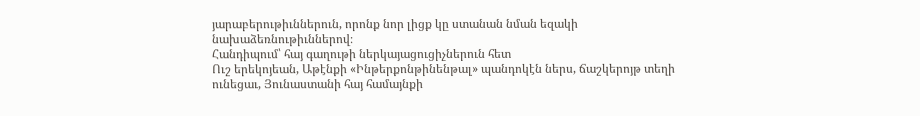յարաբերութիւններուն, որոնք նոր լիցք կը ստանան նման եզակի նախաձեռնութիւններով։
Հանդիպում՝ հայ գաղութի ներկայացուցիչներուն հետ
Ուշ երեկոյեան, Աթէնքի «Ինթերքոնթինենթալ» պանդոկէն ներս, ճաշկերոյթ տեղի ունեցաւ, Յունաստանի հայ համայնքի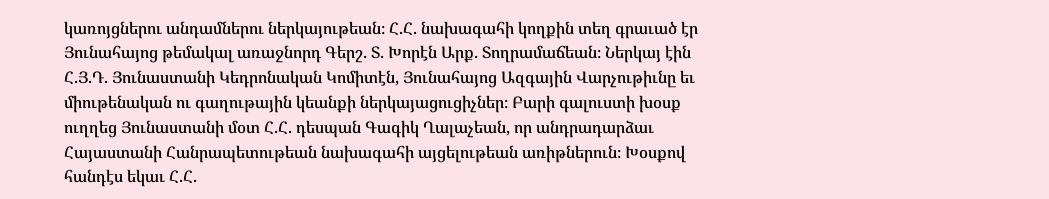կառոյցներու անդամներու ներկայութեան։ Հ.Հ. նախագահի կողքին տեղ գրաւած էր Յունահայոց թեմակալ առաջնորդ Գերշ. Տ. Խորէն Արք. Տողրամաճեան։ Ներկայ էին Հ.Յ.Դ. Յունաստանի Կեդրոնական Կոմիտէն, Յունահայոց Ազգային Վարչութիւնը եւ միութենական ու գաղութային կեանքի ներկայացուցիչներ։ Բարի գալուստի խօսք ուղղեց Յունաստանի մօտ Հ.Հ. դեսպան Գագիկ Ղալաչեան, որ անդրադարձաւ Հայաստանի Հանրապետութեան նախագահի այցելութեան առիթներուն։ Խօսքով հանդէս եկաւ Հ.Հ.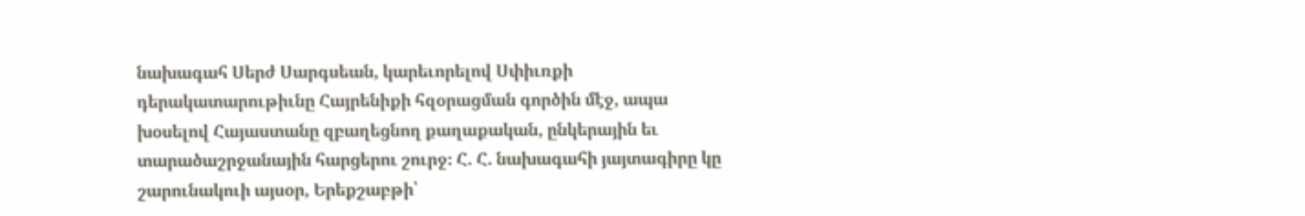նախագահ Սերժ Սարգսեան, կարեւորելով Սփիւռքի դերակատարութիւնը Հայրենիքի հզօրացման գործին մէջ, ապա խօսելով Հայաստանը զբաղեցնող քաղաքական, ընկերային եւ տարածաշրջանային հարցերու շուրջ։ Հ. Հ. նախագահի յայտագիրը կը շարունակուի այսօր, Երեքշաբթի՝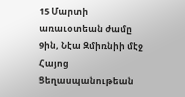15 Մարտի առաւօտեան ժամը 9ին, Նէա Զմիռնիի մէջ Հայոց Ցեղասպանութեան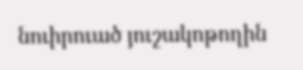նուիրուած յուշակոթողին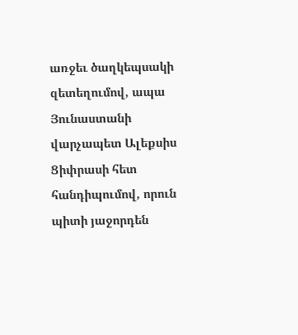առջեւ ծաղկեպսակի զետեղումով, ապա Յունաստանի վարչապետ Ալեքսիս Ցիփրասի հետ հանդիպումով, որուն պիտի յաջորդեն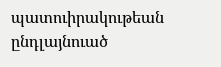պատուիրակութեան ընդլայնուած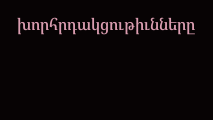խորհրդակցութիւնները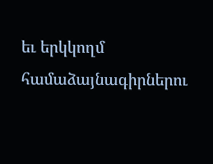եւ երկկողմ համաձայնագիրներու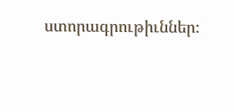ստորագրութիւններ։